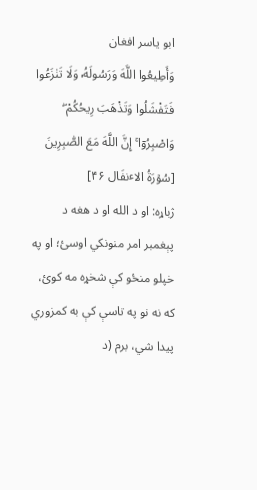ابو یاسر افغان
وَأَطِيعُوا اللَّهَ وَرَسُولَهُۥ وَلَا تَنٰزَعُوا فَتَفْشَلُوا وَتَذْهَبَ رِيحُكُمْ ۖ وَاصْبِرُوٓا ۚ إِنَّ اللَّهَ مَعَ الصّٰبِرِينَ
[سُوۡرَةُ الاٴنفَال ۴۶]
ژباړه: او د الله او د هغه د پېغمبر امر منونكي اوسئ؛ او په خپلو منځو کې شخړه مه كوئ، كه نه نو په تاسې کې به كمزوري پيدا شي، برم (د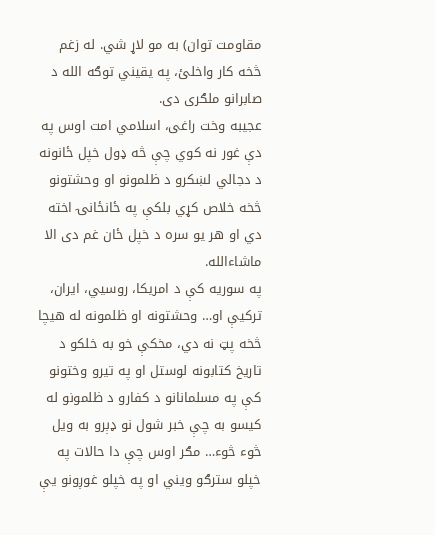مقاومت توان) به مو لاړ شي. له زغم څخه كار واخلئ، په يقيني توګه الله د صابرانو ملګرى دى.
عجیبه وخت راغی، اسلامي امت اوس په دې غور نه کوي چې څه ډول خپل ځانونه د دجالي لښکرو د ظلمونو او وحشتونو څخه خلاص کړي بلکې په ځانځانۍ اخته دي او هر یو سره د خپل ځان غم دی الا ماشاءالله.
په سوریه کې د امریکا، روسیي، ایران، ترکیې او… وحشتونه او ظلمونه له هیچا څخه پټ نه دي، مخکې خو به خلکو د تاریخ کتابونه لوستل او په تیرو وختونو کې په مسلمانانو د کفارو د ظلمونو له کیسو به چې خبر شول نو ډېرو به ویل څوء څوء… مګر اوس چې دا حالات په خپلو سترګو ویني او په خپلو غوږونو یې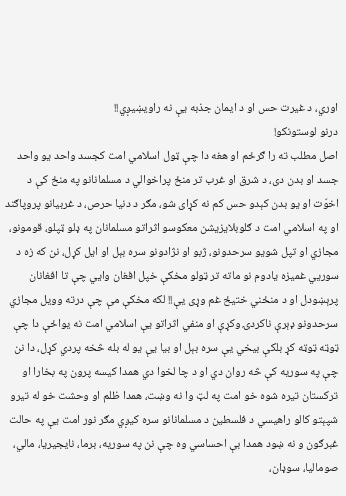اوري، د غیرت حس او د ایمان جذبه یې نه راویښیږي!!
درنو لوستونکو!
اصل مطلب ته را ګرځم او هغه دا چې ټول اسلامي امت کجسد واحد یو واحد جسد او بدن دی، د شرق او غرب تر منځ پراخوالي د مسلمانانو په منځ کې د اخوّت او یو بدن کېدو حس کم نه کړای شو، مګر د دنیا حرص، د غربیانو پروپاګند او په اسلامي امت د ګلوبلایزیشن معکوسو اثراتو مسلمانان په ډلو ټپلو، قومونو، مجازي او تپل شویو سرحدونو، ژبو او نژادونو سره بېل او ایل کړل، نن که زه د سوریي غمیزه یادوم نو ماته تر ټولو مخکې خپل افغان وایي چې تا افغانان پرېښودل او د منځني ختیځ غم وړی یې!! لکه مخکې مې چې درته وویل مجازي سرحدونو ډېرې ناکردۍ وکړې او منفي اثراتو یې اسلامي امت نه یواځې دا چې ټوټه ټوټه کړ بلکې بیخي یې سره بېل او بیا یې یو له بله څخه پردي کړل، دا نن چې په سوریه کې څه روان دي او د چا لخوا دي همدا کیسه پرون په بخارا او ترکستان تیره شوه خو امت په لټ وا نه وښت، همدا ظلم او وحشت خو له تیرو شپېتو کالو راهیسي د فلسطین د مسلمانانو سره کیږي مګر نور امت یې په حالت غبرګون و نه ښود همدا بې احساسي وه چې نن په سوریه، برما، نایجیریا، مالي، صومالیا، سوډان،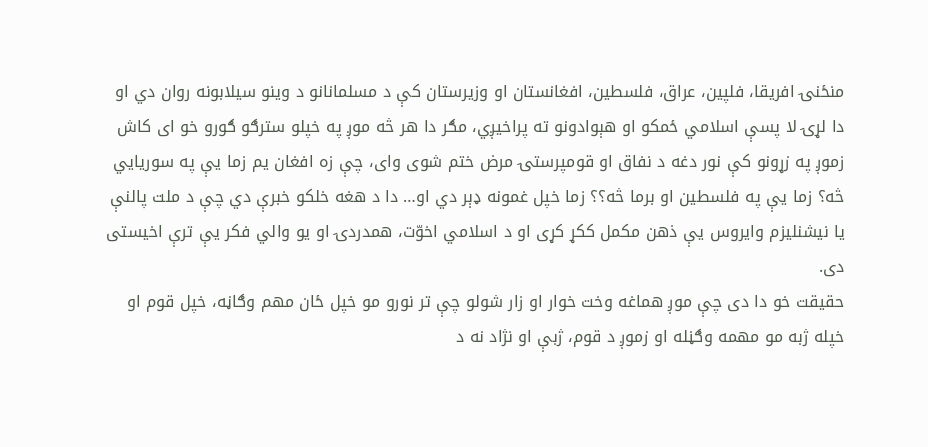منځنۍ افریقا، فلپین، عراق، فلسطین، افغانستان او وزیرستان کې د مسلمانانو د وینو سیلابونه روان دي او دا لړۍ لا پسې اسلامي ځمکو او هېوادونو ته پراخیږي، مګر دا هر څه موږ په خپلو سترګو ګورو خو ای کاش زموږ په زړونو کې نور دغه د نفاق او قومپرستۍ مرض ختم شوی وای، چې زه افغان یم زما یې په سوریایي څه؟ زما یې په فلسطین او برما څه؟؟ زما خپل غمونه ډېر دي او… دا د هغه خلکو خبرې دي چې د ملت پالنې یا نیشنلیزم وایروس یې ذهن مکمل ککړ کړی او د اسلامي اخوّت، همدردۍ او یو والي فکر یې ترې اخیستی دی.
حقیقت خو دا دی چې موږ هماغه وخت خوار او زار شولو چې تر نورو مو خپل ځان مهم وګاڼه، خپل قوم او خپله ژبه مو مهمه وګڼله او زموږ د قوم، ژبې او نژاد نه د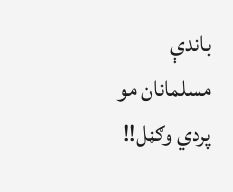باندې مسلمانان مو پردي وګڼل!!